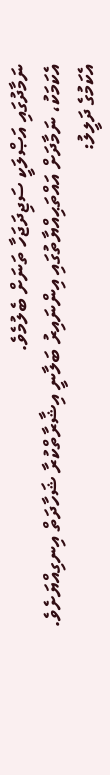ނަމާދުގައި އަޞްލަކީ ސަޖިދަޖަހާ ތަނަށް ބެލުމެވެ.
އެކަމަކު، ނަމާދަށް އައްތަޙިއްޔާތުގައި އިންނައިރު ބަލާނީ އިޝާރާތްކުރާ ޝަހާދަތް އިނގިއްޔަށެވެ.
އެކަމުގެ ދަލީލު: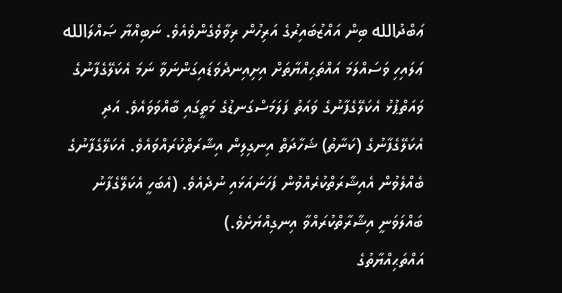ޢަބްދުالله ބިން އައްޒުބައިރުގެ އަރިހުން ރިވާވެގެންވެއެވެ. ނަބިއްޔާ ޞައްލަالله ޢަލައިހި ވަސައްލަމަ އައްތަޙިއްޔާތަށް އިށިއިނދެވަޑައިގަންނަވާ ނަމަ އެކަލޭގެފާނުގެ ވައަތްޕުޅު އެކަލޭގެފާނުގެ ވައަތު ފަލަމަސްގަނޑުގެ މަތީގައި ބާއްވަވައެވެ. އަދި އެކަލޭގެފާނުގެ (ކަނާތު) ޝަހާދަތް އިނގިލިން އިޝާރަތްކުރައްވައެވެ. އެކަލޭގެފާނުގެ ބެއްލެވުން އެއިޝާރަތްކުރެއްވުން ފަހަނައަޅައި ނުދެއެވެ. (އެބަހީ އެކަލޭގެފާނު ބައްލަވަނީ އިޝާރާތްކުރައްވާ އިނގިއްޔަށެވެ.)
އައްތަޙިއްޔާތުގެ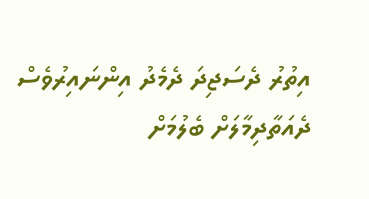އިތުރު ދެސަޖިދަ ދެމެދު އިންނައިރުވެސް ދެއަތާދިމާލަށް ބެލުމަށް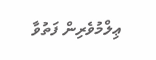ޢިލްމުވެރިން ފަތުވާ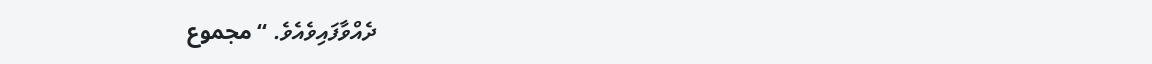ދެއްވާފައިވެއެވެ. “مجموع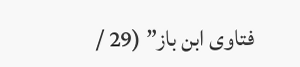فتاوى ابن باز” (29 /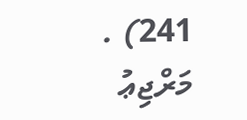241) .
މަރްޖިޢު